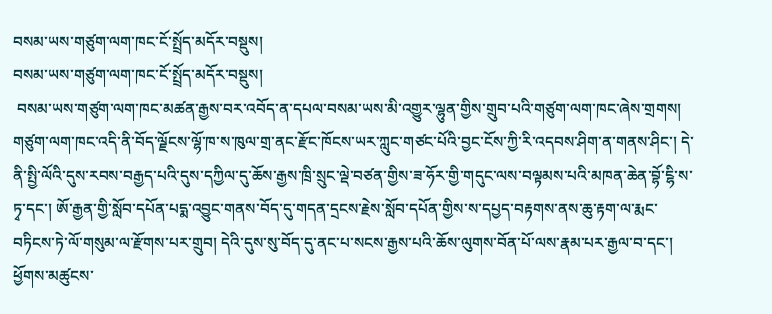བསམ་ཡས་གཙུག་ལག་ཁང་ངོ་སྤྲོད་མདོར་བསྡུས།
བསམ་ཡས་གཙུག་ལག་ཁང་ངོ་སྤྲོད་མདོར་བསྡུས།
 བསམ་ཡས་གཙུག་ལག་ཁང་མཚན་རྒྱས་བར་འབོད་ན་དཔལ་བསམ་ཡས་མི་འགྱུར་ལྷུན་གྱིས་གྲུབ་པའི་གཙུག་ལག་ཁང་ཞེས་གྲགས། གཙུག་ལག་ཁང་འདི་ནི་བོད་ལྗོངས་ལྷོ་ཁ་ས་ཁུལ་གྲ་ནང་རྫོང་ཁོངས་ཡར་ཀླུང་གཙང་པོའི་བྱང་ངོས་ཀྱི་རི་འདབས་ཤིག་ན་གནས་ཤིང་། དེ་ནི་སྤྱི་ལོའི་དུས་རབས་བརྒྱད་པའི་དུས་དཀྱིལ་དུ་ཆོས་རྒྱས་ཁྲི་སྲུང་ལྡེ་བཙན་གྱིས་ཟ་ཧོར་གྱི་གདུང་ལས་བལྟམས་པའི་མཁན་ཆེན་བྷོ་ངྷི་ས་ཏྭ་དང་། ཨོ་རྒྱན་གྱི་སློབ་དཔོན་པདྨ་འབྱུང་གནས་བོད་དུ་གདན་དྲངས་རྗེས་སློབ་དཔོན་གྱིས་ས་དཔྱད་བརྟགས་ནས་ཆུ་རྟག་ལ་རྨང་བཏིངས་ཏེ་ལོ་གསུམ་ལ་རྫོགས་པར་གྲུབ། དེའི་དུས་སུ་བོད་དུ་ནང་པ་སངས་རྒྱས་པའི་ཆོས་ལུགས་བོན་པོ་ལས་རྣམ་པར་རྒྱལ་བ་དང་། ཕྱོགས་མཚུངས་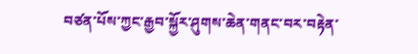བཙན་པོས་ཀྱང་རྒྱབ་སྐྱོར་ཤུགས་ཆེན་གནང་བར་བརྟེན་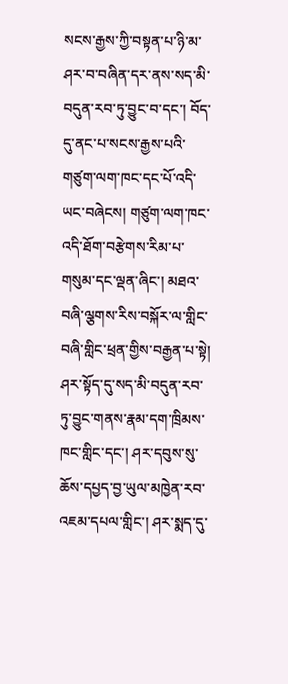སངས་རྒྱས་ཀྱི་བསྟན་པ་ཉི་མ་ཤར་བ་བཞིན་དར་ནས་སད་མི་བདུན་རབ་ཏུ་བྱུང་བ་དང་། བོད་དུ་ནང་པ་སངས་རྒྱས་པའི་གཙུག་ལག་ཁང་དང་པོ་འདི་ཡང་བཞེངས། གཙུག་ལག་ཁང་འདི་ཐོག་བརྩེགས་རིམ་པ་གསུམ་དང་ལྡན་ཞིང་། མཐའ་བཞི་ལྕགས་རིས་བསྐོར་ལ་གླིང་བཞི་གླིང་ཕྲན་གྱིས་བརྒྱན་པ་སྟེ། ཤར་སྟོད་དུ་སད་མི་བདུན་རབ་ཏུ་བྱུང་གནས་རྣམ་དག་ཁྲིམས་ཁང་གླིང་དང་། ཤར་དབུས་སུ་ཆོས་དཔྱད་བྱ་ཡུལ་མཁྱེན་རབ་འཇམ་དཔལ་གླིང་། ཤར་སྨད་དུ་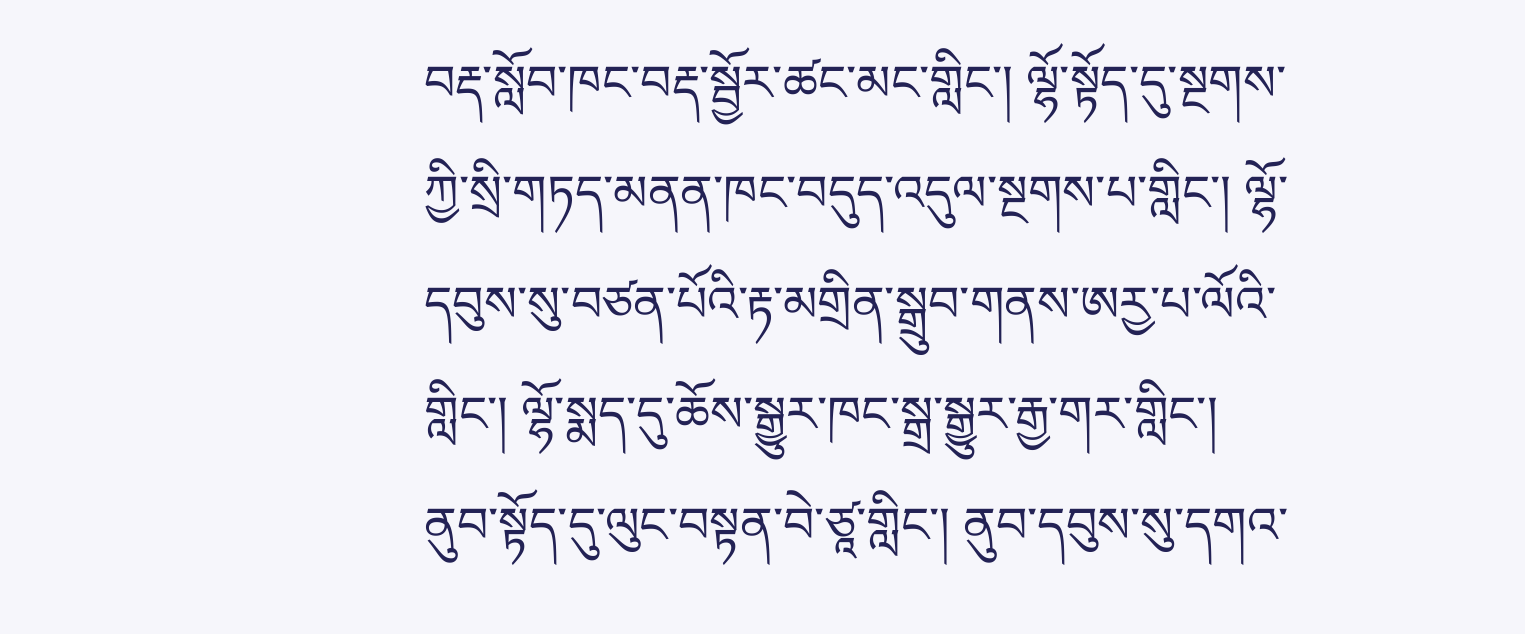བརྡ་སློབ་ཁང་བརྡ་སྦྱོར་ཚང་མང་གླིང་། ལྷོ་སྟོད་དུ་སྔགས་ཀྱི་སྲི་གཏད་མནན་ཁང་བདུད་འདུལ་སྔགས་པ་གླིང་། ལྷོ་དབུས་སུ་བཙན་པོའི་རྟ་མགྲིན་སྒྲུབ་གནས་ཨརྱ་པ་ལོའི་གླིང་། ལྷོ་སྨད་དུ་ཆོས་སྒྱུར་ཁང་སྒྲ་སྒྱུར་རྒྱ་གར་གླིང་། ནུབ་སྟོད་དུ་ལུང་བསྟན་བེ་ཙཱ་གླིང་། ནུབ་དབུས་སུ་དགའ་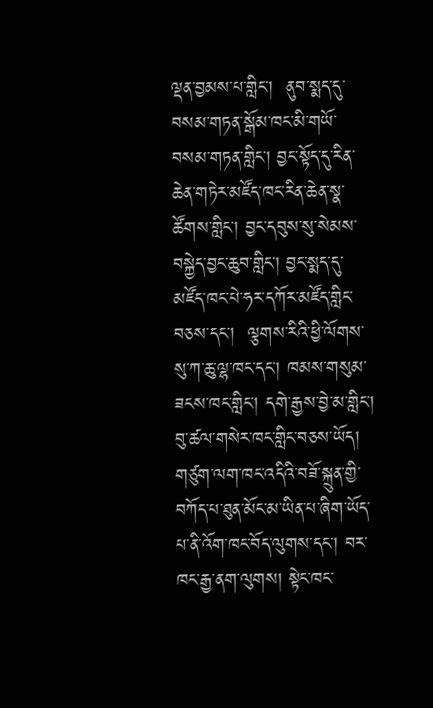ལྡན་བྱམས་པ་གླིང་།  ནུབ་སྨད་དུ་བསམ་གཏན་སྒོམ་ཁང་མི་གཡོ་བསམ་གཏན་གླིང་། བྱང་སྟོད་དུ་རིན་ཆེན་གཏེར་མཛོད་ཁང་རིན་ཆེན་སྣ་ཚོགས་གླིང་། བྱང་དབུས་སུ་སེམས་བསྐྱེད་བྱང་ཆུབ་གླིང་། བྱང་སྨད་དུ་མཛོད་ཁང་པེ་ཧར་དཀོར་མཛོད་གླིང་བཅས་དང་།  ལྕགས་རིའི་ཕྱི་ལོགས་སུ་ཀ་ཆུ་ལྷ་ཁང་དང་། ཁམས་གསུམ་ཟངས་ཁང་གླིང་། དགེ་རྒྱས་བྱེ་མ་གླིང་། བུ་ཚལ་གསེར་ཁང་གླིང་བཅས་ཡོད། གཙུག་ལག་ཁང་འདིའི་བཟོ་སྐྲུན་གྱི་བཀོད་པ་ཐུན་མོང་མ་ཡིན་པ་ཞིག་ཡོད་པ་ནི་འོག་ཁང་བོད་ལུགས་དང་། བར་ཁང་རྒྱ་ནག་ལུགས། སྟེང་ཁང་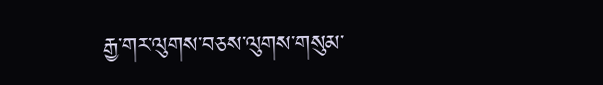རྒྱ་གར་ལུགས་བཅས་ལུགས་གསུམ་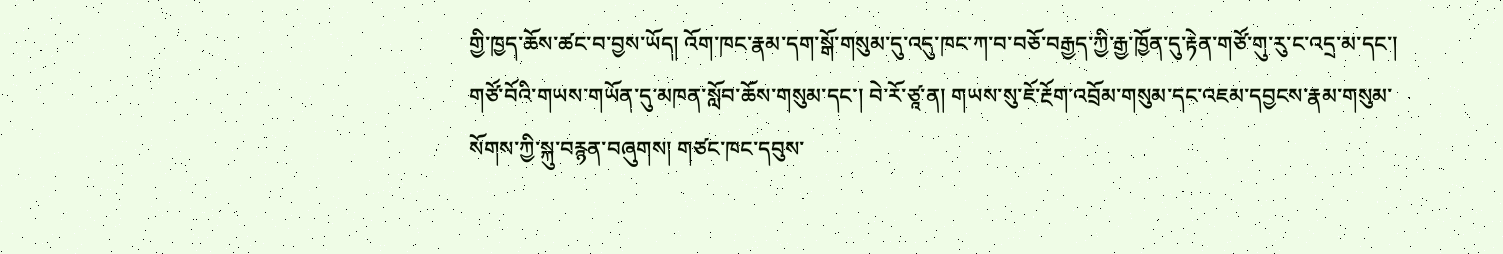གྱི་ཁྱད་ཆོས་ཚང་བ་བྱས་ཡོད། འོག་ཁང་རྣམ་དག་སྒོ་གསུམ་དུ་འདུ་ཁང་ཀ་བ་བཅོ་བརྒྱད་ཀྱི་རྒྱ་ཁྱོན་དུ་རྟེན་གཙོ་གུ་རུ་ང་འདྲ་མ་དང་། གཙོ་བོའི་གཡས་གཡོན་དུ་མཁན་སློབ་ཆོས་གསུམ་དང་། བེ་རོ་ཙཱ་ན། གཡས་སུ་ཇོ་རྔོག་འབྲོམ་གསུམ་དང་འཇམ་དབྱངས་རྣམ་གསུམ་སོགས་ཀྱི་སྐུ་བརྙན་བཞུགས། གཙང་ཁང་དབུས་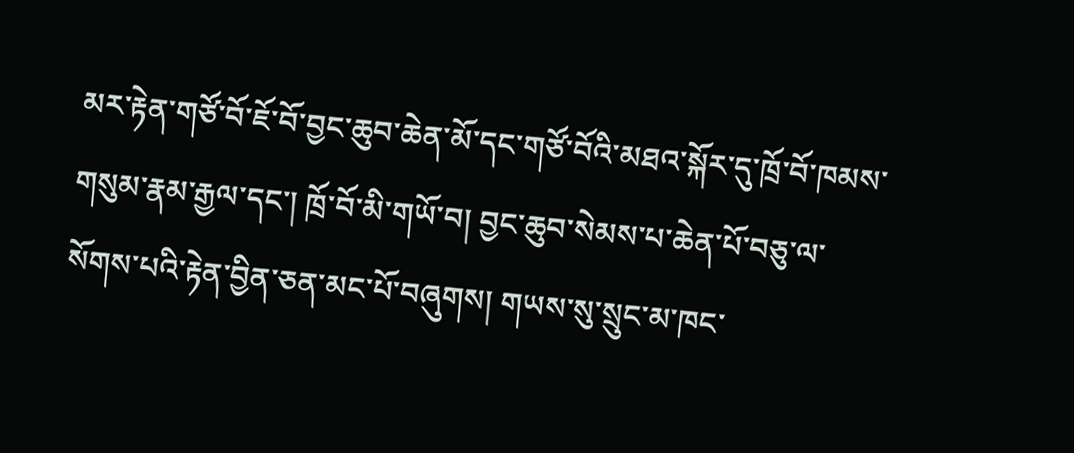མར་རྟེན་གཙོ་བོ་ཇོ་བོ་བྱང་ཆུབ་ཆེན་མོ་དང་གཙོ་བོའི་མཐའ་སྐོར་དུ་ཁྲོ་བོ་ཁམས་གསུམ་རྣམ་རྒྱལ་དང་། ཁྲོ་བོ་མི་གཡོ་བ། བྱང་ཆུབ་སེམས་པ་ཆེན་པོ་བཅུ་ལ་སོགས་པའི་རྟེན་བྱིན་ཅན་མང་པོ་བཞུགས། གཡས་སུ་སྲུང་མ་ཁང་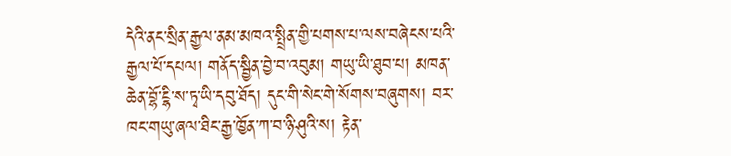དེའི་ནང་སྲིན་རྒྱལ་ནམ་མཁའ་སྤྲིན་གྱི་པགས་པ་ལས་བཞེངས་པའི་རྒྱལ་པོ་དཔལ། གནོད་སྦྱིན་བྱེ་བ་འབུམ། གཡུ་ཡི་ཐུབ་པ། མཁན་ཆེན་བྷོ་ངྷི་ས་ཏྭ་ཡི་དབུ་ཐོད། དུང་གི་སེང་གེ་སོགས་བཞུགས། བར་ཁང་གཡུ་ཞལ་ཐིང་རྒྱ་ཁྱོན་ཀ་བ་ཉི་ཤུའི་ས། རྟེན་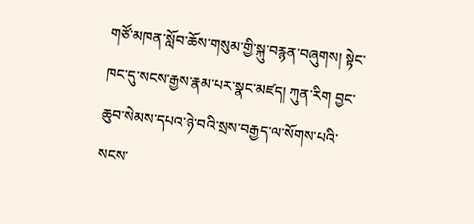གཙོ་མཁན་སློབ་ཆོས་གསུམ་གྱི་སྐུ་བརྙན་བཞུགས། སྟེང་ཁང་དུ་སངས་རྒྱས་རྣམ་པར་སྣང་མཛད། ཀུན་རིག བྱང་ཆུབ་སེམས་དཔའ་ཉེ་བའི་སྲས་བརྒྱད་ལ་སོགས་པའི་སངས་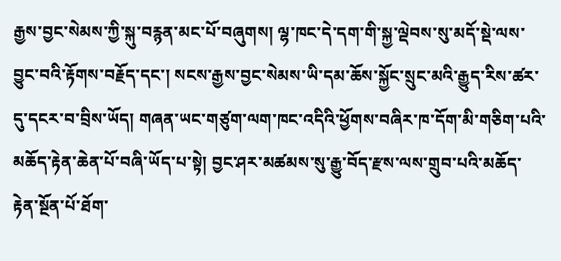རྒྱས་བྱང་སེམས་ཀྱི་སྐུ་བརྙན་མང་པོ་བཞུགས། ལྷ་ཁང་དེ་དག་གི་སྐྱ་ལྡེབས་སུ་མདོ་སྡེ་ལས་བྱུང་བའི་རྟོགས་བརྗོད་དང་། སངས་རྒྱས་བྱང་སེམས་ཡི་དམ་ཆོས་སྐྱོང་སྲུང་མའི་རྒྱུད་རིས་ཚར་དུ་དངར་བ་བྲིས་ཡོད། གཞན་ཡང་གཙུག་ལག་ཁང་འདིའི་ཕྱོགས་བཞིར་ཁ་དོག་མི་གཅིག་པའི་མཆོད་རྟེན་ཆེན་པོ་བཞི་ཡོད་པ་སྟེ། བྱང་ཤར་མཚམས་སུ་རྒྱུ་བོད་རྫས་ལས་གྲུབ་པའི་མཆོད་རྟེན་སྔོན་པོ་ཐོག་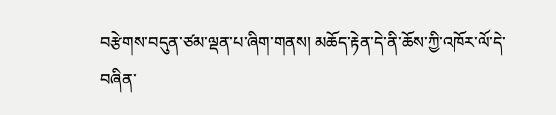བརྩེགས་བདུན་ཙམ་ལྡན་པ་ཞིག་གནས། མཆོད་རྟེན་དེ་ནི་ཆོས་ཀྱི་འཁོར་ལོ་དེ་བཞིན་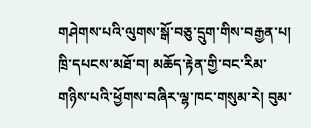གཤེགས་པའི་ལུགས་སྒོ་བཅུ་དྲུག་གིས་བརྒྱན་པ། ཁྲི་དཔངས་མཐོ་བ། མཆོད་རྟེན་གྱི་བང་རིམ་གཉིས་པའི་ཕྱོགས་བཞིར་ལྷ་ཁང་གསུམ་རེ། བུམ་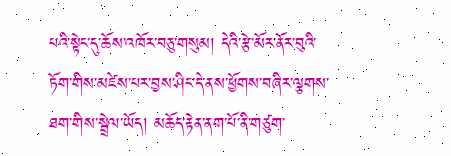པའི་སྟེང་དུ་ཆོས་འཁོར་བཅུ་གསུམ། དེའི་རྩེ་མོར་ནོར་བུའི་ཏོག་གིས་མཛེས་པར་བྱས་ཤིང་དེ་ནས་ཕྱོགས་བཞིར་ལྕགས་ཐག་གིས་སྦྲེལ་ཡོད། མཆོད་རྟེན་ནག་པོ་ནི་གཙུག་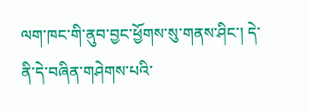ལག་ཁང་གི་ནུབ་བྱང་ཕྱོགས་སུ་གནས་ཤིང་། དེ་ནི་དེ་བཞིན་གཤེགས་པའི་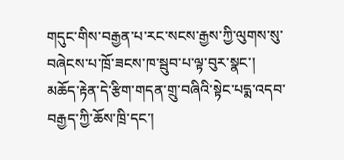གདུང་གིས་བརྒྱན་པ་རང་སངས་རྒྱས་ཀྱི་ལུགས་སུ་བཞེངས་པ་ཁྲོ་ཟངས་ཁ་སྦུབ་པ་ལྟ་བུར་སྣང་། མཆོད་རྟེན་དེ་རྩིག་གདན་གྲུ་བཞིའི་སྟེང་པདྨ་འདབ་བརྒྱད་ཀྱི་ཆོས་ཁྲི་དང་།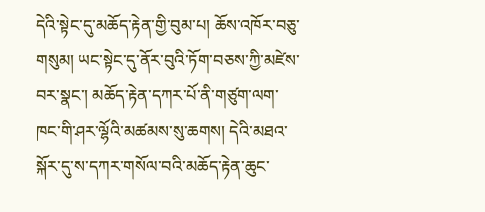དེའི་སྟེང་དུ་མཆོད་རྟེན་གྱི་བུམ་པ། ཆོས་འཁོར་བཅུ་གསུམ། ཡང་སྟེང་དུ་ནོར་བུའི་ཏོག་བཅས་ཀྱི་མཛེས་བར་སྣང་། མཆོད་རྟེན་དཀར་པོ་ནི་གཙུག་ལག་ཁང་གི་ཤར་ལྷོའི་མཚམས་སུ་ཆགས། དེའི་མཐའ་སྐོར་དུ་ས་དཀར་གསོལ་བའི་མཆོད་རྟེན་ཆུང་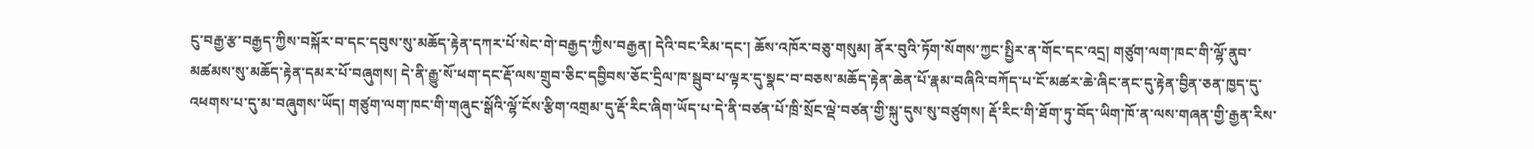ངུ་བརྒྱ་རྩ་བརྒྱད་ཀྱིས་བསྐོར་བ་དང་དབུས་སུ་མཆོད་རྟེན་དཀར་པོ་སེང་གེ་བརྒྱད་ཀྱིས་བརྒྱན། དེའི་བང་རིམ་དང་། ཆོས་འཁོར་བཅུ་གསུམ། ནོར་བུའི་ཏོག་སོགས་ཀྱང་སྤྱིར་ན་གོང་དང་འདྲ། གཙུག་ལག་ཁང་གི་ལྷོ་ནུབ་མཚམས་སུ་མཆོད་རྟེན་དམར་པོ་བཞུགས། དེ་ནི་རྒྱུ་སོ་ཕག་དང་རྡོ་ལས་གྲུབ་ཅིང་དབྱིབས་ཅོང་དྲིལ་ཁ་སྦུབ་པ་ལྟར་དུ་སྣང་བ་བཅས་མཆོད་རྟེན་ཆེན་པོ་རྣམ་བཞིའི་བཀོད་པ་ངོ་མཚར་ཆེ་ཞིང་ནང་དུ་རྟེན་བྱིན་ཅན་ཁྱད་དུ་འཕགས་པ་དུ་མ་བཞུགས་ཡོད། གཙུག་ལག་ཁང་གི་གཞུང་སྒོའི་ལྷོ་ངོས་རྩིག་འགྲམ་དུ་རྡོ་རིང་ཞིག་ཡོད་པ་དེ་ནི་བཙན་པོ་ཁྲི་སྲོང་ལྡེ་བཙན་གྱི་སྐུ་དུས་སུ་བཙུགས། རྡོ་རིང་གི་ཐོག་ཏུ་བོད་ཡིག་ཁོ་ན་ལས་གཞན་གྱི་རྒྱན་རིས་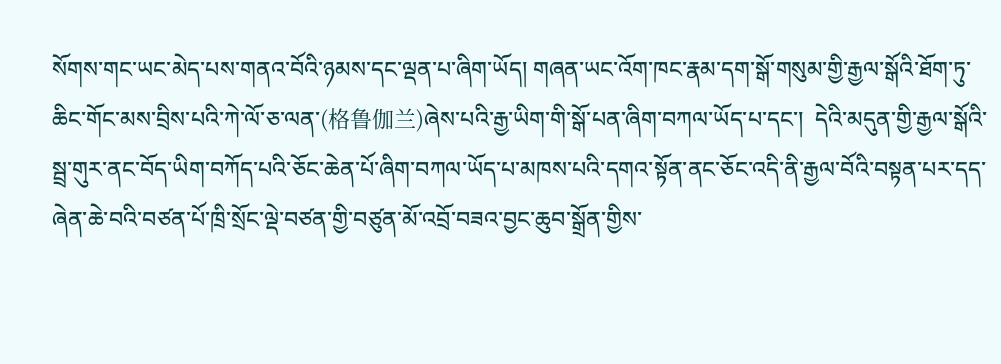སོགས་གང་ཡང་མེད་པས་གནའ་བོའི་ཉམས་དང་ལྡན་པ་ཞིག་ཡོད། གཞན་ཡང་འོག་ཁང་རྣམ་དག་སྒོ་གསུམ་གྱི་རྒྱལ་སྒོའི་ཐོག་ཏུ་ཆིང་གོང་མས་བྲིས་པའི་ཀེ་ལོ་ཅ་ལན་(格鲁伽兰)ཞེས་པའི་རྒྱ་ཡིག་གི་སྒོ་པན་ཞིག་བཀལ་ཡོད་པ་དང་།  དེའི་མདུན་གྱི་རྒྱལ་སྒོའི་སྦྲ་གུར་ནང་བོད་ཡིག་བཀོད་པའི་ཅོང་ཆེན་པོ་ཞིག་བཀལ་ཡོད་པ་མཁས་པའི་དགའ་སྟོན་ནང་ཅོང་འདི་ནི་རྒྱལ་བོའི་བསྟན་པར་དད་ཞེན་ཆེ་བའི་བཙན་པོ་ཁྲི་སྲོང་ལྡེ་བཙན་གྱི་བཙུན་མོ་འབྲོ་བཟའ་བྱང་ཆུབ་སྒྲོན་གྱིས་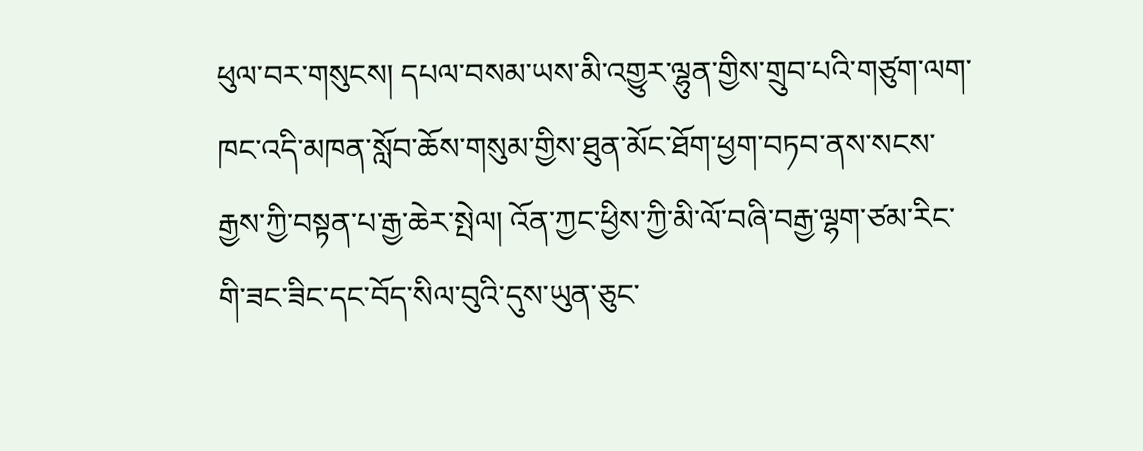ཕུལ་བར་གསུངས། དཔལ་བསམ་ཡས་མི་འགྱུར་ལྷུན་གྱིས་གྲུབ་པའི་གཙུག་ལག་ཁང་འདི་མཁན་སློབ་ཆོས་གསུམ་གྱིས་ཐུན་མོང་ཐོག་ཕྱག་བཏབ་ནས་སངས་རྒྱས་ཀྱི་བསྟན་པ་རྒྱ་ཆེར་སྤེལ། འོན་ཀྱང་ཕྱིས་ཀྱི་མི་ལོ་བཞི་བརྒྱ་ལྷག་ཙམ་རིང་གི་ཟང་ཟིང་དང་བོད་སིལ་བུའི་དུས་ཡུན་ཅུང་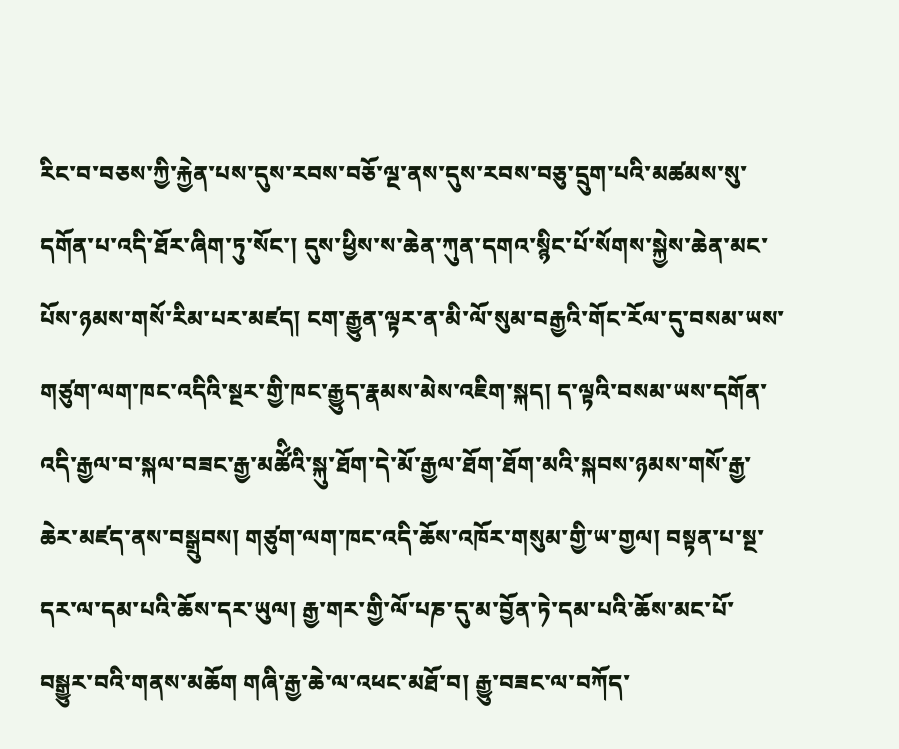རིང་བ་བཅས་ཀྱི་རྐྱེན་པས་དུས་རབས་བཅོ་ལྔ་ནས་དུས་རབས་བཅུ་དྲུག་པའི་མཚམས་སུ་དགོན་པ་འདི་ཐོར་ཞིག་ཏུ་སོང་། དུས་ཕྱིས་ས་ཆེན་ཀུན་དགའ་སྙིང་པོ་སོགས་སྐྱེས་ཆེན་མང་པོས་ཉམས་གསོ་རིམ་པར་མཛད། ངག་རྒྱུན་ལྟར་ན་མི་ལོ་སུམ་བརྒྱའི་གོང་རོལ་དུ་བསམ་ཡས་གཙུག་ལག་ཁང་འདིའི་སྔར་གྱི་ཁང་རྒྱུད་རྣམས་མེས་འཇིག་སྐད། ད་ལྟའི་བསམ་ཡས་དགོན་འདི་རྒྱལ་བ་སྐལ་བཟང་རྒྱ་མཚོིའི་སྐུ་ཐོག་དེ་མོ་རྒྱལ་ཐོག་ཐོག་མའི་སྐབས་ཉམས་གསོ་རྒྱ་ཆེར་མཛད་ནས་བསྒྲུབས། གཙུག་ལག་ཁང་འདི་ཆོས་འཁོར་གསུམ་གྱི་ཡ་གྱལ། བསྟན་པ་སྔ་དར་ལ་དམ་པའི་ཆོས་དར་ཡུལ། རྒྱ་གར་གྱི་ལོ་པཎ་དུ་མ་བྱོན་ཏེ་དམ་པའི་ཆོས་མང་པོ་བསྒྱུར་བའི་གནས་མཆོག གཞི་རྒྱ་ཆེ་ལ་འཕང་མཐོ་བ། རྒྱུ་བཟང་ལ་བཀོད་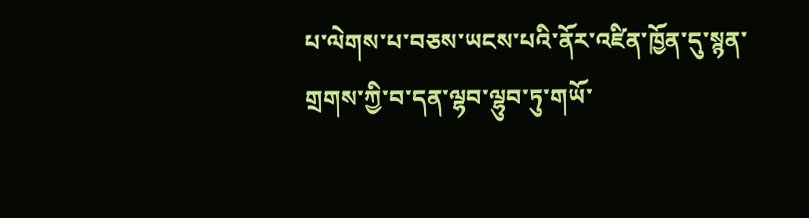པ་ལེགས་པ་བཅས་ཡངས་པའི་ནོར་འཛིན་ཁྱོན་དུ་སྙན་གྲགས་ཀྱི་བ་དན་ལྷབ་ལྷུབ་ཏུ་གཡོ་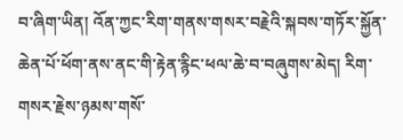བ་ཞིག་ཡིན། འོན་ཀྱང་རིག་གནས་གསར་བརྗེའི་སྐབས་གཏོར་སྐྱོན་ཆེན་པོ་ཕོག་ནས་ནང་གི་རྟེན་རྙིང་ཕལ་ཆེ་བ་བཞུགས་མེད། རིག་གསར་རྗེས་ཉམས་གསོ་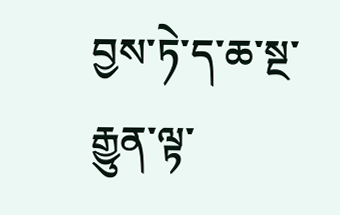བྱས་ཏེ་ད་ཆ་སྔ་རྒྱུན་ལྟ་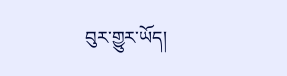བུར་གྱུར་ཡོད།